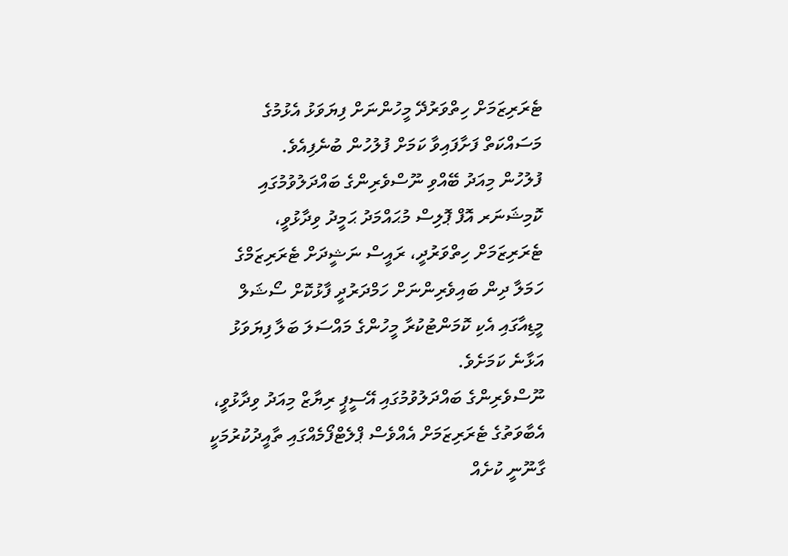ޓެރަރިޒަމަށް ހިތްވަރުދޭ މީހުންނަށް ފިޔަވަޅު އެޅުމުގެ މަސައްކަތް ފަށާފައިވާ ކަމަށް ފުލުހުން ބުނެފިއެވެ.
ފުލުހުން މިއަދު ބޭއްވި ނޫސްވެރިންގެ ބައްދަލުވުމުގައި ކޮމިޝަނަރ އޮފް ޕޮލިސް މުޙައްމަދު ޙަމީދު ވިދާޅުވީ، ޓެރަރިޒަމަށް ހިތްވަރުދީ، ރައީސް ނަޝީދަށް ޓެރަރިޒަމްގެ ހަމަލާ ދިން ބައިވެރިންނަށް ހަމްދަރުދީ ފާޅުކޮށް ސޯޝަލް މީޑިއާގައި އެކި ކޮމަންޓުކުރާ މީހުންގެ މައްސަލަ ބަލާ ފިޔަވަޅު އަޅާނެ ކަމަށެވެ.
ނޫސްވެރިންގެ ބައްދަލުވުމުގައި އޭސީޕީ ރިޔާޒް މިއަދު ވިދާޅުވީ، އެބާވަތުގެ ޓެރަރިޒަމަށް އެއްވެސް ޕްލެޓްފޯމެއްގައި ތާއީދުކުރުމަކީ ގާނޫނީ ކުށެއް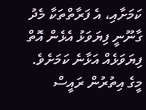ކަމަށާއި، އެ ފަރާތްތަކާ މެދު ގާނޫނީ ފިޔަވަޅު އެޅެން އޮތް ފިޔަވަޅެއް އަޅާނެ ކަމަށެވެ.
މީގެ އިތުރުން ރައީސް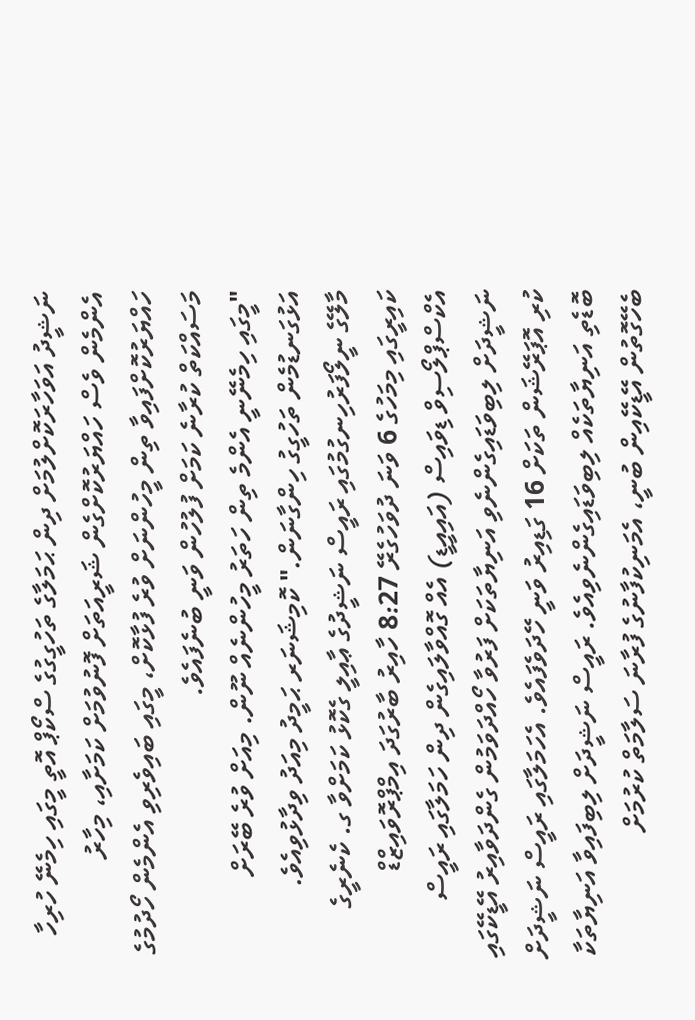ނަޝީދު އަވަހާރަކޮށްލުމަށް ދިން ޙަމަލާގެ ތަހުގީގުގެ ސްކޯޕް އޮތީ މީގައި ހިމެނޭ ހުރިހާ އެންމެން ވެސް ހައްޔަރުކޮށްގެން ޝަރީއަތަށް ފޮނުވުމަށް ކަމަށާއި، މިހާރު ހައްޔަރުކޮށްފައިވާ ތިން މީހުންނަށް ވުރެ ފުޅާކޮށް، މީގައި ބައިވެރިވި އެންމެން ހޯދުމުގެ މަސައްކަތް ކުރާނެ ކަމަށް ފުލުހުން ވަނީ ބުނެފައެވެ.
"މީގައި ހިމެނޭނީ އެންމެ ތިން ހަތަރު މީހުންނެއް ނޫން. މިއަށް ވުރެ ބޭރަށް އަޅުގަނޑުމެން ތަހުގީގު ހިންގާނަން." ކޮމިޝަނަރ ޙަމީދު މިއަދު ވިދާޅުވިއެވެ.
މާލޭގެ ނީލޯފަރުހިނގުމުގައި ރައީސް ނަޝީދުގެ ޢާއިލީ ގެކޮޅު ކަމަށްވާ ގ. ކެނެރީގެ ކައިރީގައި މިމަހުގެ 6 ވަނަ ދުވަހުގެރޭ 8:27 ހާއިރު ބާރުގަދަ އިމްޕްރޮވައިޒްޑް އެކްސްޕްލޯސިވް ޑިވައިސް (އައިއީޑީ) އެއް ގޮއްވާލައިގެން ދިން ހަމަލާގައި ރައީސް ނަޝީދަށް ލިބިވަޑައިގެންނެވި އަނިޔާތަކަށް ފަރުވާ ހޯއްދަވަމުން ގެންދަވާއިރު އޭޑީކޭގައި ކުރި އޮޕަރޭޝަން ތަކަށް 16 ގަޑިއިރު ވަނީ ހޭދަވެފައެވެ. އެހަމަލާގައި ރައީސް ނަޝީދަށް ބޮޑެތި އަނިޔާތަކެއް ލިބިވަޑައިގެންނެވިއެވެ. ރައީސް ނަޝީދަށް ލިބިފައިވާ އަނިޔާތަކާ ބެހޭގޮތުން އޭޑީކޭއިން ބުނީ، އެމަނިކުފާނުގެ ފުރާނަ ސަލާމަތް ކުރުމަށް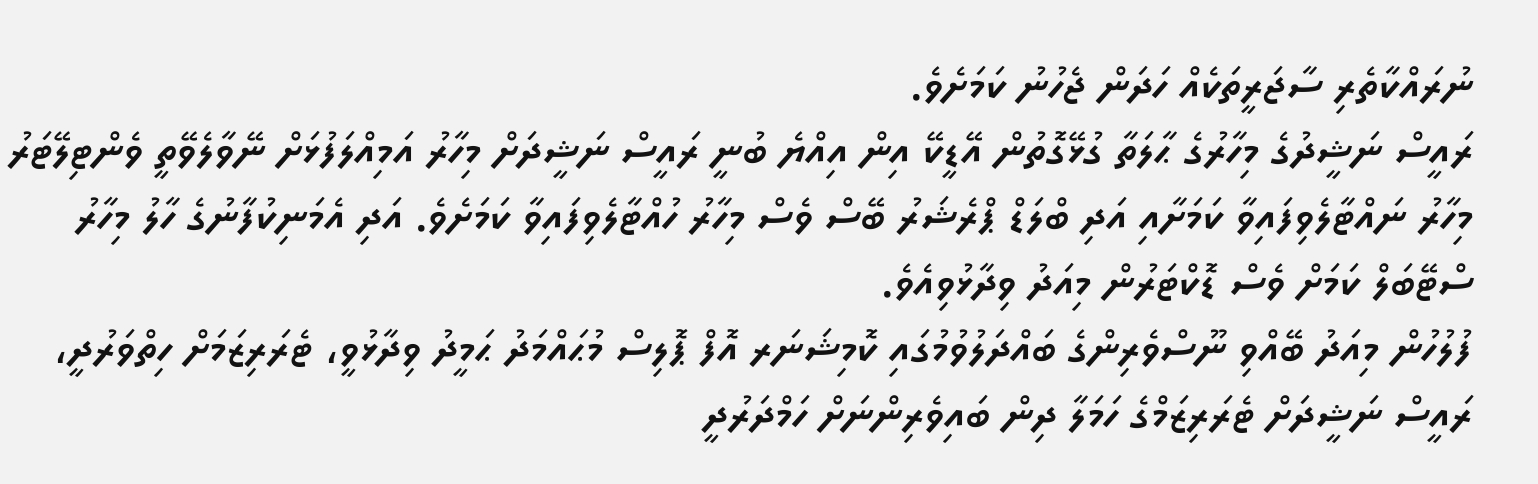ނުރައްކާތެރި ސާޖަރީތަކެއް ހަދަން ޖެހުނު ކަމަށެވެ.
ރައީސް ނަޝީދުގެ މިހާރުގެ ޙާލަތާ ގުޅޭގޮތުން އޭޑީކޭ އިން އިއްޔެ ބުނީ ރައީސް ނަޝީދަށް މިހާރު އަމިއްލަފުޅަށް ނޭވާލެވޭތީ ވެންޓިލޭޓަރު މިހާރު ނައްޓާލެވިފައިވާ ކަމަށާއި އަދި ބްލަޑް ޕްރެޝަރު ބޭސް ވެސް މިހާރު ހުއްޓާލެވިފައިވާ ކަމަށެވެ. އަދި އެމަނިކުފާނުގެ ހާލު މިހާރު ސްޓޭބަލް ކަމަށް ވެސް ޑޮކްޓަރުން މިއަދު ވިދާޅުވިއެވެ.
ފުލުހުން މިއަދު ބޭއްވި ނޫސްވެރިންގެ ބައްދަލުވުމުގައި ކޮމިޝަނަރ އޮފް ޕޮލިސް މުޙައްމަދު ޙަމީދު ވިދާޅުވީ، ޓެރަރިޒަމަށް ހިތްވަރުދީ، ރައީސް ނަޝީދަށް ޓެރަރިޒަމްގެ ހަމަލާ ދިން ބައިވެރިންނަށް ހަމްދަރުދީ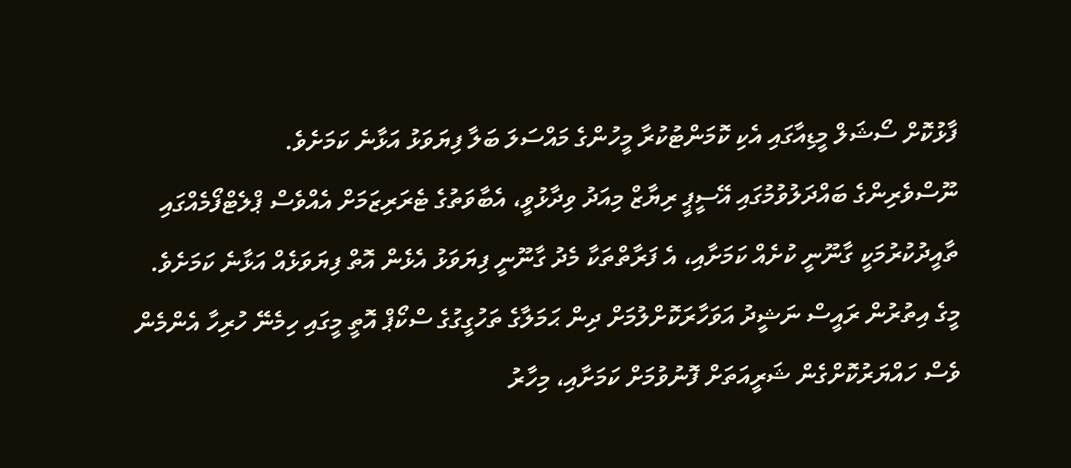ފާޅުކޮށް ސޯޝަލް މީޑިއާގައި އެކި ކޮމަންޓުކުރާ މީހުންގެ މައްސަލަ ބަލާ ފިޔަވަޅު އަޅާނެ ކަމަށެވެ.
ނޫސްވެރިންގެ ބައްދަލުވުމުގައި އޭސީޕީ ރިޔާޒް މިއަދު ވިދާޅުވީ، އެބާވަތުގެ ޓެރަރިޒަމަށް އެއްވެސް ޕްލެޓްފޯމެއްގައި ތާއީދުކުރުމަކީ ގާނޫނީ ކުށެއް ކަމަށާއި، އެ ފަރާތްތަކާ މެދު ގާނޫނީ ފިޔަވަޅު އެޅެން އޮތް ފިޔަވަޅެއް އަޅާނެ ކަމަށެވެ.
މީގެ އިތުރުން ރައީސް ނަޝީދު އަވަހާރަކޮށްލުމަށް ދިން ޙަމަލާގެ ތަހުގީގުގެ ސްކޯޕް އޮތީ މީގައި ހިމެނޭ ހުރިހާ އެންމެން ވެސް ހައްޔަރުކޮށްގެން ޝަރީއަތަށް ފޮނުވުމަށް ކަމަށާއި، މިހާރު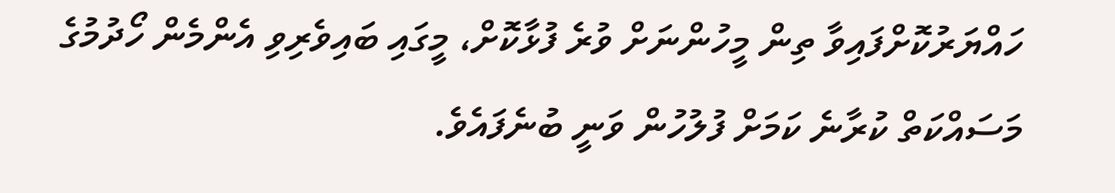ހައްޔަރުކޮށްފައިވާ ތިން މީހުންނަށް ވުރެ ފުޅާކޮށް، މީގައި ބައިވެރިވި އެންމެން ހޯދުމުގެ މަސައްކަތް ކުރާނެ ކަމަށް ފުލުހުން ވަނީ ބުނެފައެވެ.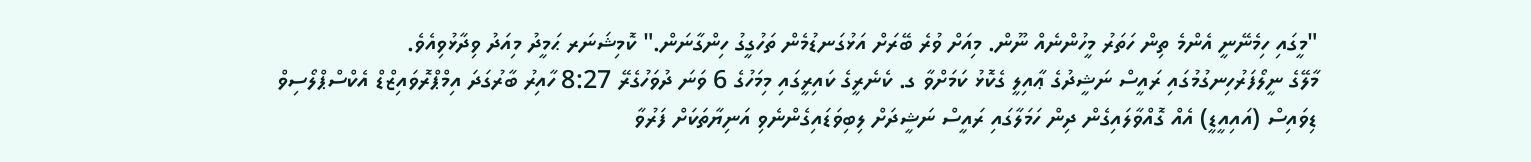"މީގައި ހިމެނޭނީ އެންމެ ތިން ހަތަރު މީހުންނެއް ނޫން. މިއަށް ވުރެ ބޭރަށް އަޅުގަނޑުމެން ތަހުގީގު ހިންގާނަން." ކޮމިޝަނަރ ޙަމީދު މިއަދު ވިދާޅުވިއެވެ.
މާލޭގެ ނީލޯފަރުހިނގުމުގައި ރައީސް ނަޝީދުގެ ޢާއިލީ ގެކޮޅު ކަމަށްވާ ގ. ކެނެރީގެ ކައިރީގައި މިމަހުގެ 6 ވަނަ ދުވަހުގެރޭ 8:27 ހާއިރު ބާރުގަދަ އިމްޕްރޮވައިޒްޑް އެކްސްޕްލޯސިވް ޑިވައިސް (އައިއީޑީ) އެއް ގޮއްވާލައިގެން ދިން ހަމަލާގައި ރައީސް ނަޝީދަށް ލިބިވަޑައިގެންނެވި އަނިޔާތަކަށް ފަރުވާ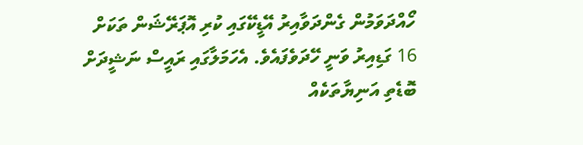ހޯއްދަވަމުން ގެންދަވާއިރު އޭޑީކޭގައި ކުރި އޮޕަރޭޝަން ތަކަށް 16 ގަޑިއިރު ވަނީ ހޭދަވެފައެވެ. އެހަމަލާގައި ރައީސް ނަޝީދަށް ބޮޑެތި އަނިޔާތަކެއް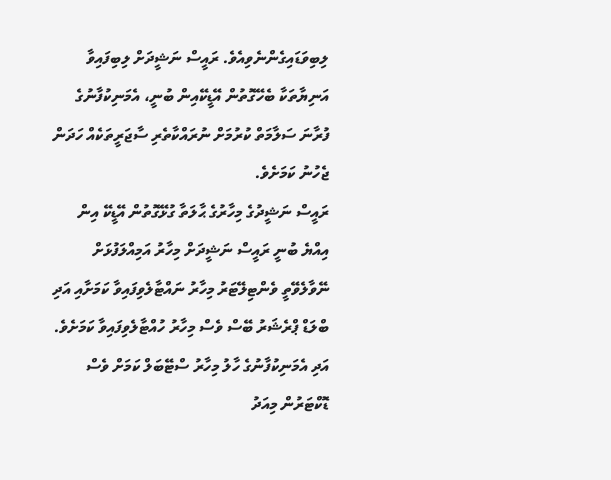ލިބިވަޑައިގެންނެވިއެވެ. ރައީސް ނަޝީދަށް ލިބިފައިވާ އަނިޔާތަކާ ބެހޭގޮތުން އޭޑީކޭއިން ބުނީ، އެމަނިކުފާނުގެ ފުރާނަ ސަލާމަތް ކުރުމަށް ނުރައްކާތެރި ސާޖަރީތަކެއް ހަދަން ޖެހުނު ކަމަށެވެ.
ރައީސް ނަޝީދުގެ މިހާރުގެ ޙާލަތާ ގުޅޭގޮތުން އޭޑީކޭ އިން އިއްޔެ ބުނީ ރައީސް ނަޝީދަށް މިހާރު އަމިއްލަފުޅަށް ނޭވާލެވޭތީ ވެންޓިލޭޓަރު މިހާރު ނައްޓާލެވިފައިވާ ކަމަށާއި އަދި ބްލަޑް ޕްރެޝަރު ބޭސް ވެސް މިހާރު ހުއްޓާލެވިފައިވާ ކަމަށެވެ. އަދި އެމަނިކުފާނުގެ ހާލު މިހާރު ސްޓޭބަލް ކަމަށް ވެސް ޑޮކްޓަރުން މިއަދު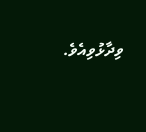ވިދާޅުވިއެވެ.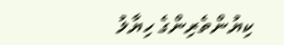ކިޔުންތެރިންގެ ހިޔާލު